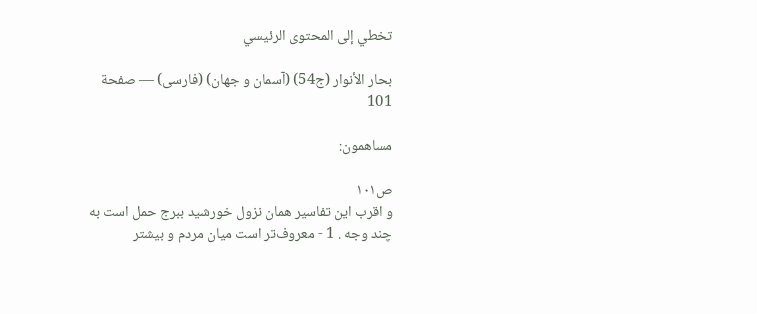تخطي إلى المحتوى الرئيسي

بحار الأنوار (ج54) (آسمان و جهان) (فارسى) — صفحة 101

مساهمون:

ص١٠١
و اقرب اين تفاسير همان نزول خورشيد ببرج حمل است به چند وجه . 1 - معروف‌تر است ميان مردم و بيشتر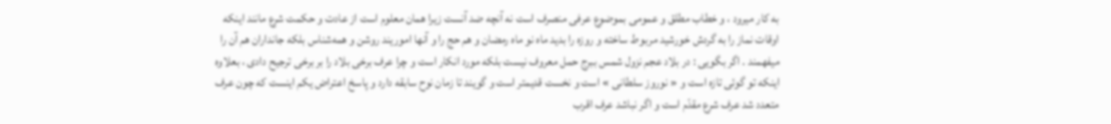به كار ميرود ، و خطاب مطلق و عمومى بموضوع عرفى منصرف است نه آنچه ضد آنست زيرا همان معلوم است از عادت و حكمت شرع مانند اينكه اوقات نماز را به گردش خورشيد مربوط ساخته و روزه را بديد ماه نو ماه رمضان و هم حج را و آنها اموريند روشن و همه‌شناس بلكه جانداران هم آن را ميفهمند . اگر بگويى : در بلاد عجم نزول شمس ببرج حمل معروف نيست بلكه مورد انكار است و چرا عرف برخى بلاد را بر برخى ترجيح دادى ، بعلاوه اينكه تو گوئى تازه است و « نوروز سلطانى » است و نخست قديمتر است و گويند تا زمان نوح سابقه دارد و پاسخ اعتراض يكم اينست كه چون عرف متعدد شد عرف شرع مقدّم است و اگر نباشد عرف اقرب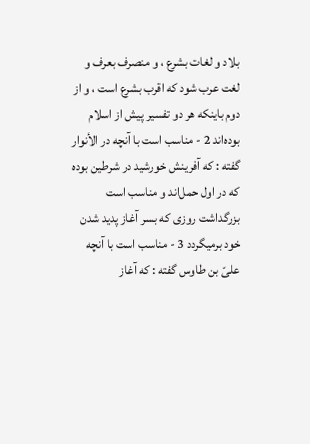بلاد و لغات بشرع ، و منصرف بعرف و لغت عرب شود كه اقرب بشرع است ، و از دوم باينكه هر دو تفسير پيش از اسلام بوده‌اند 2 - مناسب است با آنچه در الأنوار گفته : كه آفرينش خورشيد در شرطين بوده كه در اول حمل‌اند و مناسب است بزرگداشت روزى كه بسر آغاز پديد شدن خود برميگردد 3 - مناسب است با آنچه علىّ بن طاوس گفته : كه آغاز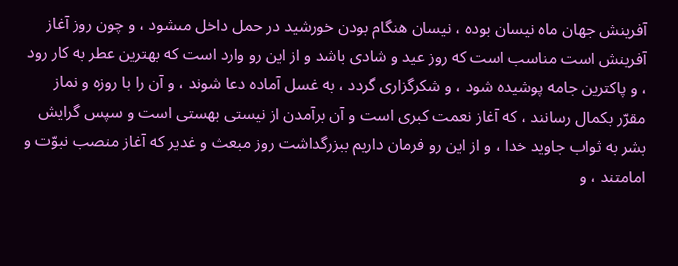آفرينش جهان ماه نيسان بوده ، نيسان هنگام بودن خورشيد در حمل داخل مىشود ، و چون روز آغاز آفرينش است مناسب است كه روز عيد و شادى باشد و از اين رو وارد است كه بهترين عطر به كار رود ، و پاكترين جامه پوشيده شود ، و شكرگزارى گردد ، به غسل آماده دعا شوند ، و آن را با روزه و نماز مقرّر بكمال رسانند ، كه آغاز نعمت كبرى است و آن برآمدن از نيستى بهستى است و سپس گرايش بشر به ثواب جاويد خدا ، و از اين رو فرمان داريم ببزرگداشت روز مبعث و غدير كه آغاز منصب نبوّت و امامتند ، و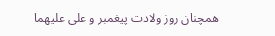همچنان روز ولادت پيغمبر و على عليهما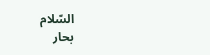السّلام
بحار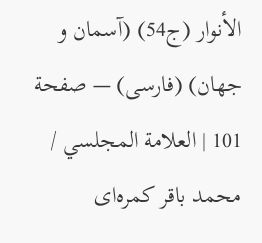الأنوار (ج54) (آسمان و جهان) (فارسى) — صفحة 101 | العلامة المجلسي / محمد باقر كمره‌اى